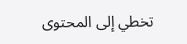تخطي إلى المحتوى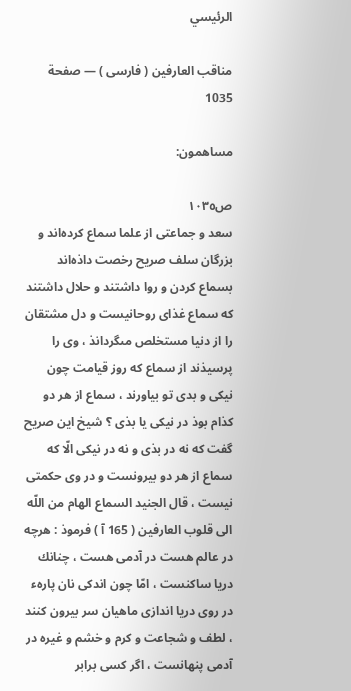الرئيسي

مناقب العارفين ( فارسى ) — صفحة 1035

مساهمون:

ص١٠٣٥
سعد و جماعتى از علما سماع كرده‌اند و بزرگان سلف صريح رخصت داذه‌اند بسماع كردن و روا داشتند و حلال داشتند كه سماع غذاى روحانيست و دل مشتقان را از دنيا مستخلص مىگردانذ ، وى را پرسيذند از سماع كه روز قيامت چون نيكى و بدى تو بياورند ، سماع از هر دو كذام بوذ در نيكى يا بذى ؟ شيخ اين صريح گفت كه نه در بذى و نه در نيكى الّا كه سماع از هر دو بيرونست و در وى حكمتى نيست ، قال الجنيد السماع الهام من اللّه الى قلوب العارفين ( 165 آ ) فرموذ : هرچه در عالم هست در آدمى هست ، چنانك دريا ساكنست ، امّا چون اندكى نان پارهء در روى دريا اندازى ماهيان سر بيرون كنند ، لطف و شجاعت و كرم و خشم و غيره در آدمى پنهانست ، اگر كسى برابر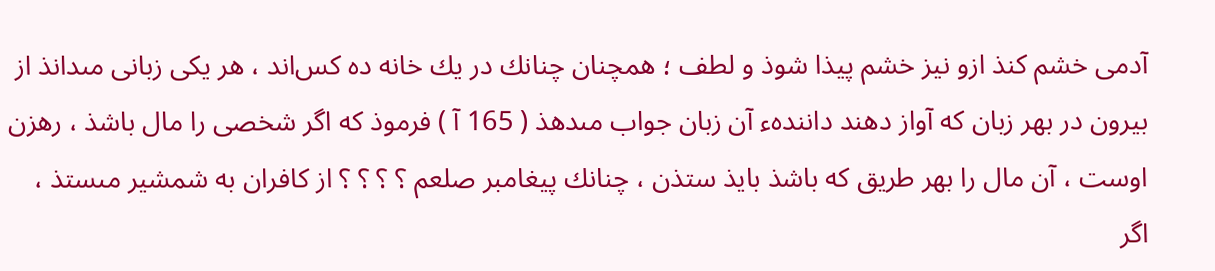آدمى خشم كنذ ازو نيز خشم پيذا شوذ و لطف ؛ همچنان چنانك در يك خانه ده كس‌اند ، هر يكى زبانى مىدانذ از بيرون در بهر زبان كه آواز دهند دانندهء آن زبان جواب مىدهذ ( 165 آ ) فرموذ كه اگر شخصى را مال باشذ ، رهزن اوست ، آن مال را بهر طريق كه باشذ بايذ ستذن ، چنانك پيغامبر صلعم ؟ ؟ ؟ ؟ از كافران به شمشير مىستذ ، اگر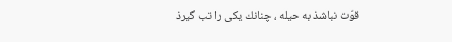قوّت نباشذ به حيله ، چنانك يكى را تب گيرذ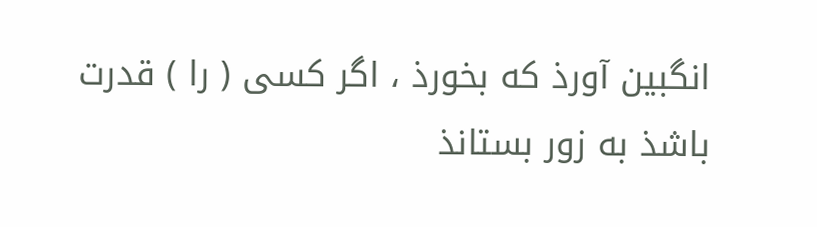انگبين آورذ كه بخورذ ، اگر كسى ( را ) قدرت باشذ به زور بستانذ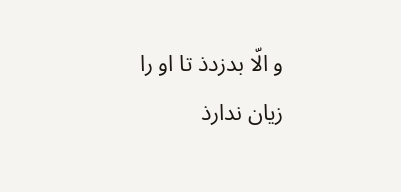و الّا بدزدذ تا او را زيان ندارذ